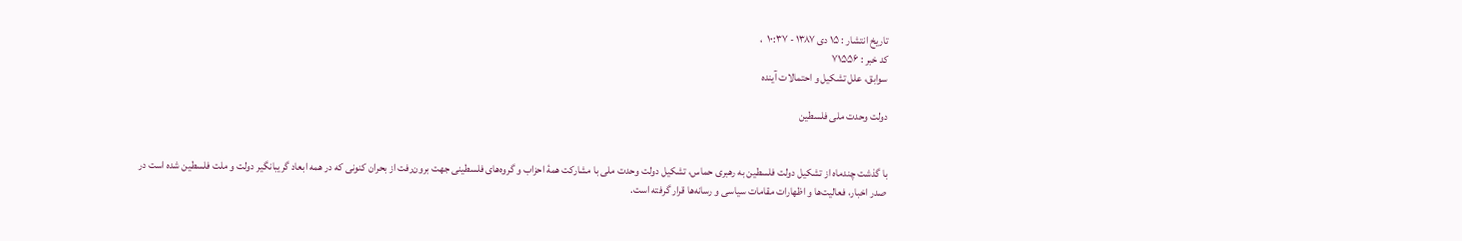تاریخ انتشار : ۱۵ دی ۱۳۸۷ - ۱۰:۳۷  ،
کد خبر : ۷۱۵۵۶
سوابق، علل تشکیل و احتمالات آینده

دولت وحدت ملی فلسطین


با گذشت چندماه از تشکیل دولت فلسطین به رهبری حماس، تشکیل دولت وحدت ملی با مشارکت همۀ احزاب و گروه‌های فلسطینی جهت برون‌رفت از بحران کنونی که در همه ابعاد گریبانگیر دولت و ملت فلسطین شده است در صدر اخبار، فعالیت‌ها و اظهارات مقامات سیاسی و رسانه‌ها قرار گرفته است.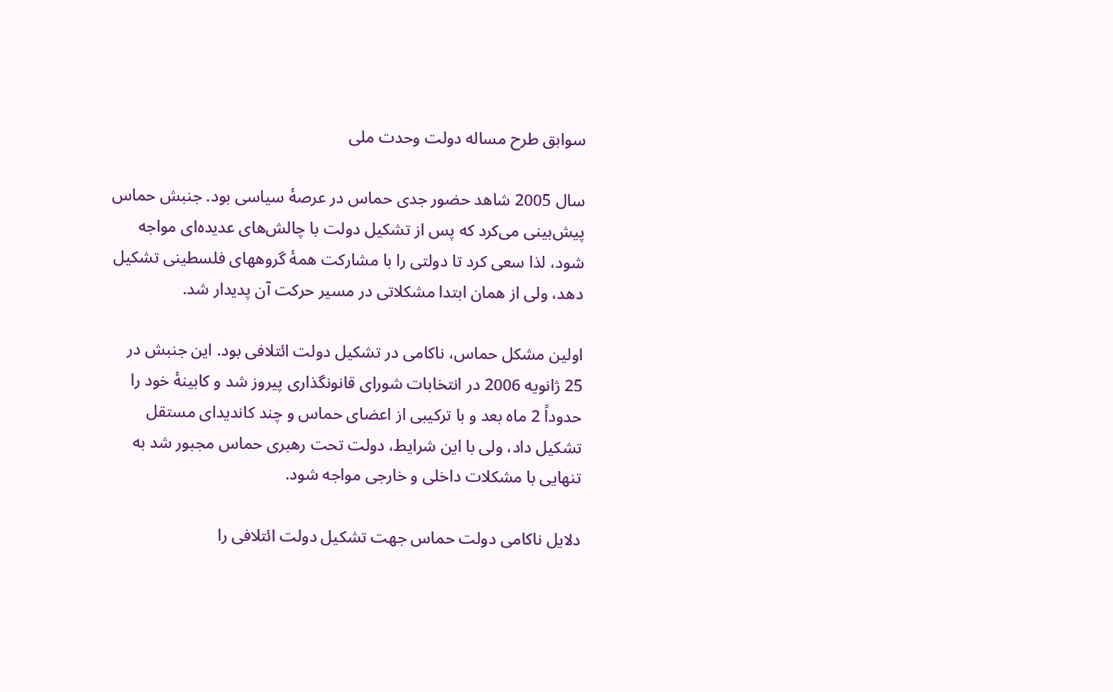سوابق طرح مساله دولت وحدت ملی

سال 2005 شاهد حضور جدی حماس در عرصۀ سیاسی بود. جنبش حماس پیش‌بینی می‌کرد که پس از تشکیل دولت با چالش‌های عدیده‌ای مواجه شود، لذا سعی کرد تا دولتی را با مشارکت همۀ گروههای فلسطینی تشکیل دهد، ولی از همان ابتدا مشکلاتی در مسیر حرکت آن پدیدار شد.

اولین مشکل حماس، ناکامی در تشکیل دولت ائتلافی بود. این جنبش در 25 ژانویه 2006 در انتخابات شورای قانونگذاری پیروز شد و کابینۀ خود را حدوداً 2 ماه بعد و با ترکیبی از اعضای حماس و چند کاندیدای مستقل تشکیل داد، ولی با این شرایط، دولت تحت رهبری حماس مجبور شد به تنهایی با مشکلات داخلی و خارجی مواجه شود.

دلایل ناکامی دولت حماس جهت تشکیل دولت ائتلافی را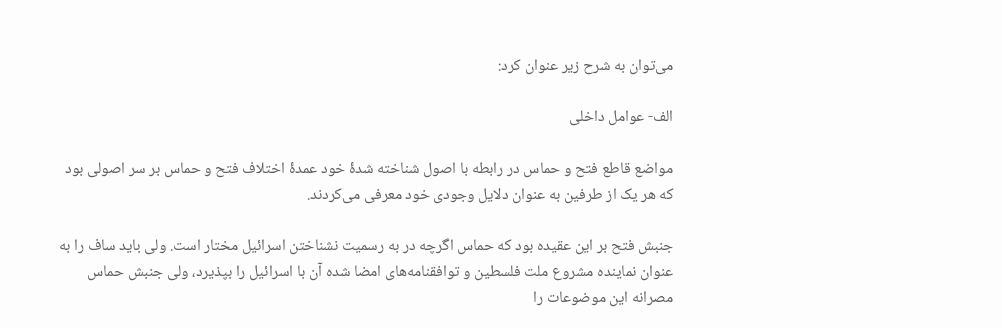می‌توان به شرح زیر عنوان کرد:

الف- عوامل داخلی

مواضع قاطع فتح و حماس در رابطه با اصول شناخته شدۀ خود عمدۀ اختلاف فتح و حماس بر سر اصولی بود که هر یک از طرفین به عنوان دلایل وجودی خود معرفی می‌کردند.

جنبش فتح بر این عقیده بود که حماس اگرچه در به رسمیت نشناختن اسرائیل مختار است. ولی باید ساف را به عنوان نماینده مشروع ملت فلسطین و توافقنامه‌های امضا شده آن با اسرائیل را بپذیرد، ولی جنبش حماس مصرانه این موضوعات را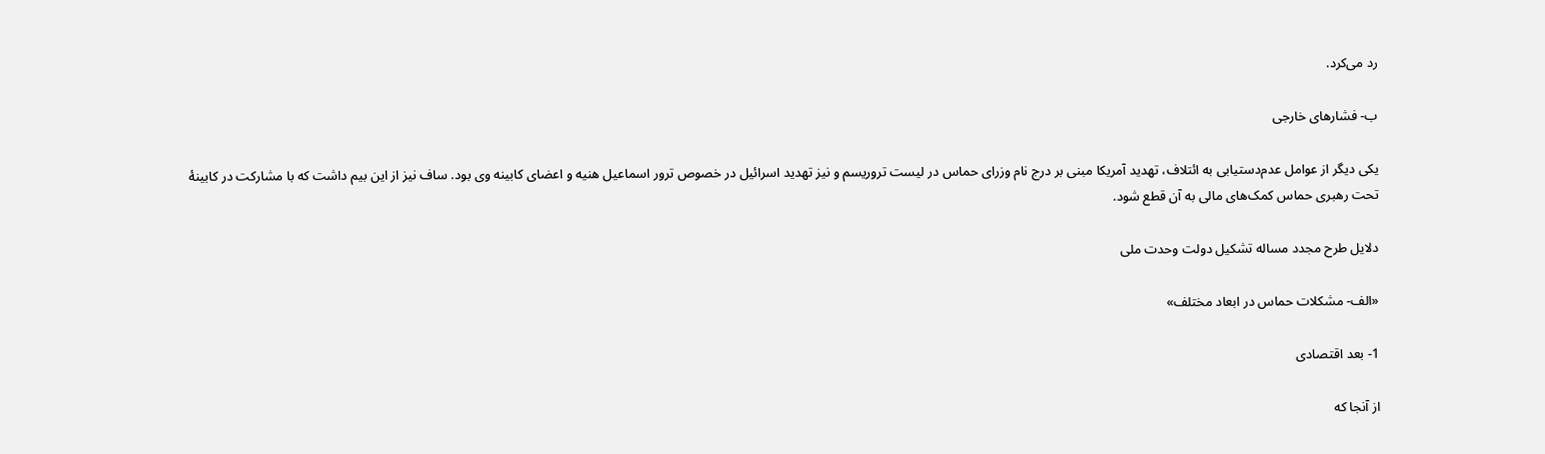رد می‌کرد.

ب- فشارهای خارجی

یکی دیگر از عوامل عدم‌دستیابی به ائتلاف، تهدید آمریکا مبنی بر درج نام وزرای حماس در لیست تروریسم و نیز تهدید اسرائیل در خصوص ترور اسماعیل هنیه و اعضای کابینه وی بود. ساف نیز از این بیم داشت که با مشارکت در کابینۀ تحت رهبری حماس کمک‌های مالی به آن قطع شود.

دلایل طرح مجدد مساله تشکیل دولت وحدت ملی

«الف- مشکلات حماس در ابعاد مختلف»

1- بعد اقتصادی

از آنجا که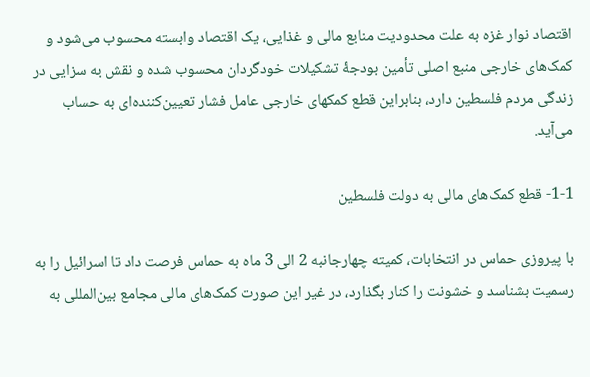اقتصاد نوار غزه به علت محدودیت منابع مالی و غذایی، یک اقتصاد وابسته محسوب می‌شود و کمک‌های خارجی منبع اصلی تأمین بودجۀ تشکیلات خودگردان محسوب شده و نقش به سزایی در زندگی مردم فلسطین دارد، بنابراین قطع کمکهای خارجی عامل فشار تعیین‌کننده‌ای به حساب می‌آید.

1-1- قطع کمک‌های مالی به دولت فلسطین

با پیروزی حماس در انتخابات، کمیته چهارجانبه 2 الی 3 ماه به حماس فرصت داد تا اسرائیل را به رسمیت بشناسد و خشونت را کنار بگذارد، در غیر این صورت کمک‌های مالی مجامع بین‌المللی به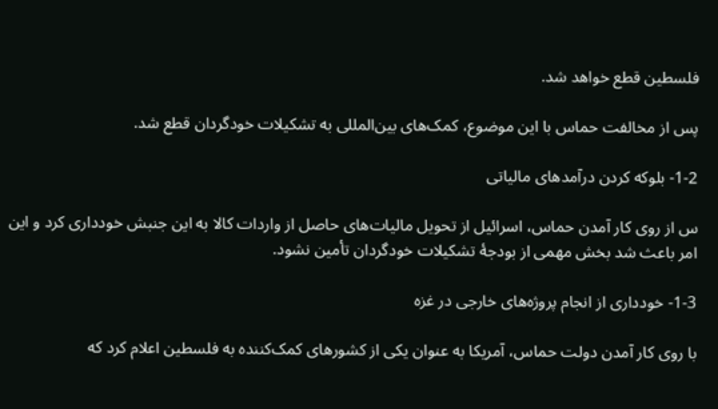فلسطین قطع خواهد شد.

پس از مخالفت حماس با این موضوع، کمک‌های بین‌المللی به تشکیلات خودگردان قطع شد.

1-2- بلوکه کردن درآمدهای مالیاتی

س از روی کار آمدن حماس، ‌اسرائیل از تحویل مالیات‌های حاصل از واردات کالا به این جنبش خودداری کرد و این امر باعث شد بخش مهمی از بودجۀ تشکیلات خودگردان تأمین نشود.

1-3- خودداری از انجام پروژه‌های خارجی در غزه

با روی کار آمدن دولت حماس، آمریکا به عنوان یکی از کشورهای کمک‌کننده به فلسطین اعلام کرد که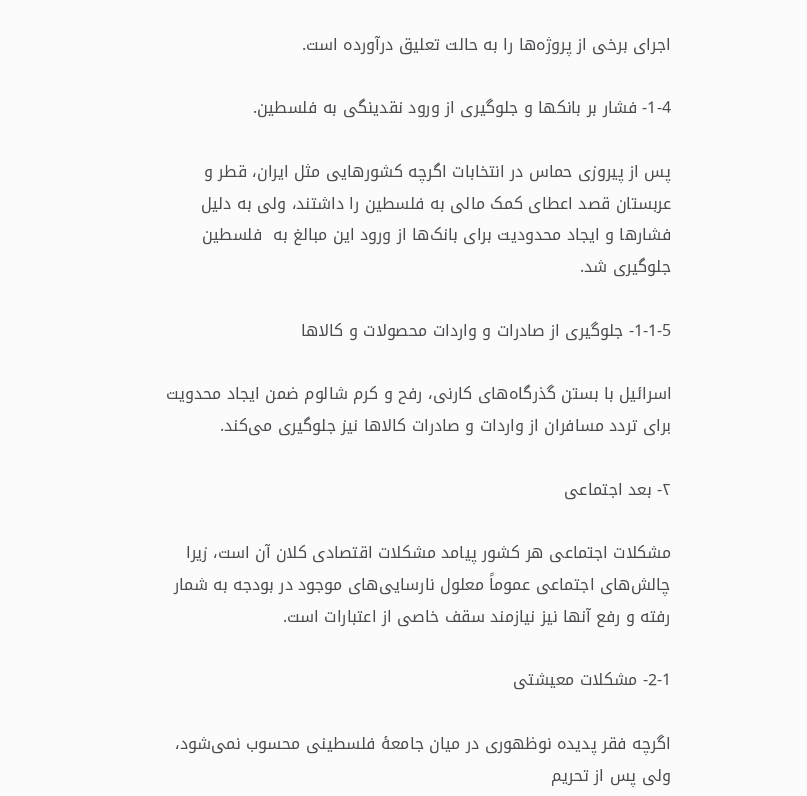اجرای برخی از پروژه‌ها را به حالت تعلیق درآورده است.

1-4- فشار بر بانکها و جلوگیری از ورود نقدینگی به فلسطین.

پس از پیروزی حماس در انتخابات اگرچه کشورهایی مثل ایران، قطر و عربستان قصد اعطای کمک مالی به فلسطین را داشتند، ولی به دلیل فشارها و ایجاد محدودیت برای بانک‌ها از ورود این مبالغ به  فلسطین جلوگیری شد.

1-1-5- جلوگیری از صادرات و واردات محصولات و کالاها

اسرائیل با بستن گذرگاه‌های کارنی، رفح و کرم شالوم ضمن ایجاد محدویت برای تردد مسافران از واردات و صادرات کالاها نیز جلوگیری می‌کند.

۲- بعد اجتماعی

مشکلات اجتماعی هر کشور پیامد مشکلات اقتصادی کلان آن است، زیرا چالش‌های اجتماعی عموماً معلول نارسایی‌های موجود در بودجه به شمار رفته و رفع آنها نیز نیازمند سقف خاصی از اعتبارات است.

2-1- مشکلات معیشتی

اگرچه فقر پدیده نوظهوری در میان جامعۀ فلسطینی محسوب نمی‌شود، ولی پس از تحریم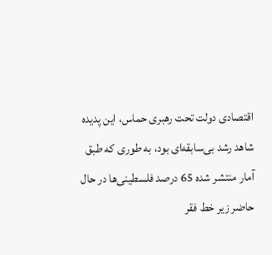اقتصادی دولت تحت رهبری حماس، این پدیده شاهد رشد بی‌سابقه‌ای بود، به طوری که طبق آمار منتشر شده 65 درصد فلسطینی‌ها در حال حاضر زیر خط فقر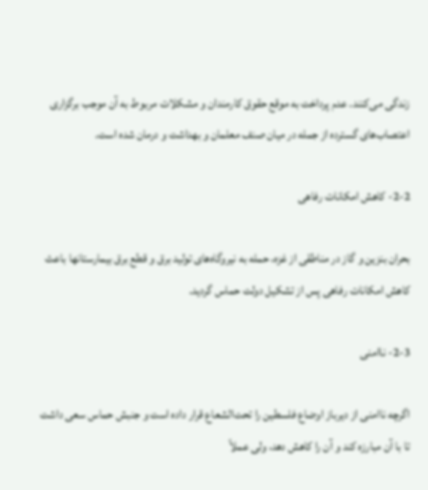زندگی می‌کنند. عدم پرداخت به موقع حقوق کارمندان و مشکلات مربوط به آن موجب برگزاری اعتصاب‌های گسترده از جمله در میان صنف معلمان و بهداشت و درمان شده است.

2-2- کاهش امکانات رفاهی

بحران بنزین و گاز در مناطقی از غزه، حمله به نیروگاه‌های تولید برق و قطع برق بیمارستانها باعث کاهش امکانات رفاهی پس از تشکیل دولت حماس گردید.

2-3- ناامنی

اگرچه ناامنی از دیرباز اوضاع فلسطین را تحت‌الشعاع قرار داده است و جنبش حماس سعی داشت تا با آن مبارزه کند و آن را کاهش دهد، ولی عملاً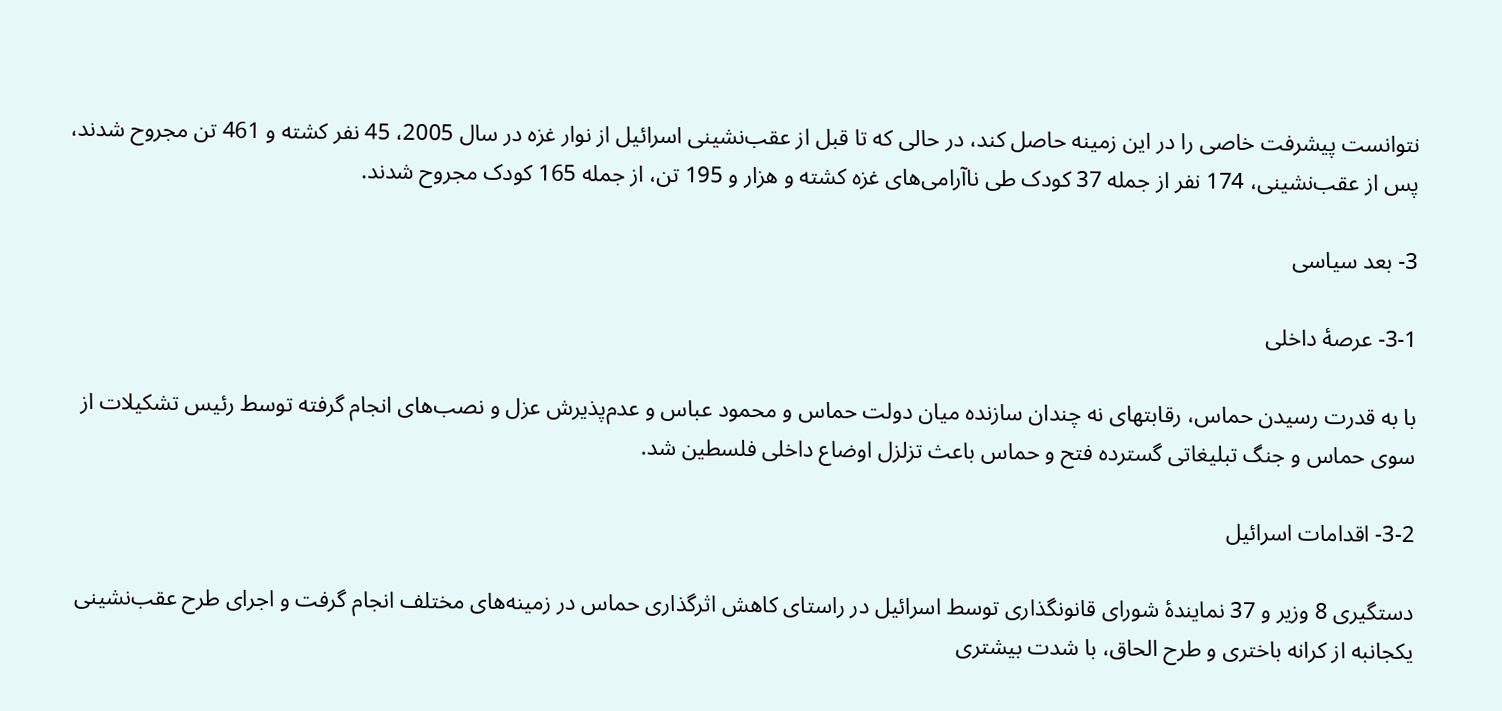نتوانست پیشرفت خاصی را در این زمینه حاصل کند، در حالی که تا قبل از عقب‌نشینی اسرائیل از نوار غزه در سال 2005، 45 نفر کشته و 461 تن مجروح شدند، پس از عقب‌نشینی، 174 نفر از جمله 37 کودک طی ناآرامی‌های غزه کشته و هزار و 195 تن، از جمله 165 کودک مجروح شدند.

3- بعد سیاسی

3-1- عرصۀ داخلی

با به قدرت رسیدن حماس، ‌رقابتهای نه چندان سازنده میان دولت حماس و محمود عباس و عدم‌پذیرش عزل و نصب‌های انجام گرفته توسط رئیس تشکیلات از سوی حماس و جنگ تبلیغاتی گسترده فتح و حماس باعث تزلزل اوضاع داخلی فلسطین شد.

3-2- اقدامات اسرائیل

دستگیری 8 وزیر و 37 نمایندۀ شورای قانونگذاری توسط اسرائیل در راستای کاهش اثرگذاری حماس در زمینه‌های مختلف انجام گرفت و اجرای طرح عقب‌نشینی یکجانبه از کرانه باختری و طرح الحاق، با شدت بیشتری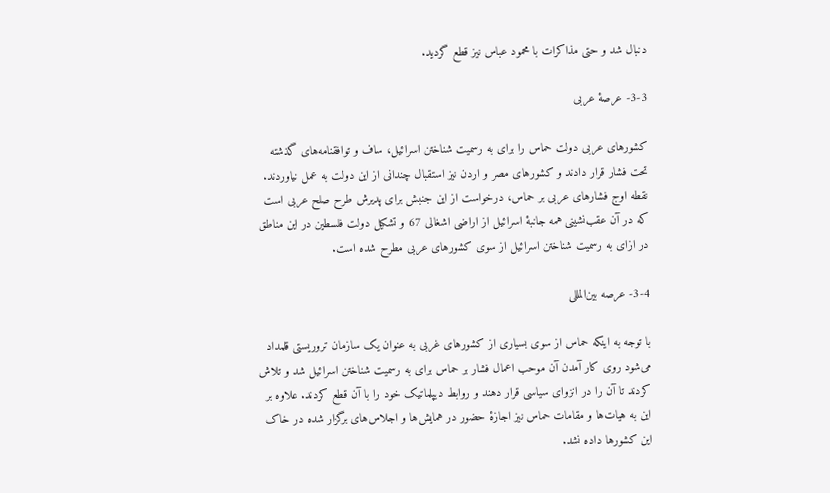دنبال شد و حتی مذاکرات با محمود عباس نیز قطع گردید.

3-3- عرصۀ عربی

کشورهای عربی دولت حماس را برای به رسمیت شناختن اسرائیل، ساف و توافقنامه‌های گذشته تحت فشار قرار دادند و کشورهای مصر و اردن نیز استقبال چندانی از این دولت به عمل نیاوردند. نقطه اوج فشارهای عربی بر حماس، درخواست از این جنبش برای پدیرش طرح صلح عربی است که در آن عقب‌نشینی همه جانبۀ اسرائیل از اراضی اشغالی 67 و تشکیل دولت فلسطین در این مناطق در ازای به رسمیت شناختن اسرائیل از سوی کشورهای عربی مطرح شده است.

3-4- عرصه بین‌المللی

با توجه به اینکه حماس از سوی بسیاری از کشورهای غربی به عنوان یک سازمان تروریستی قلمداد می‌شود روی کار آمدن آن موحب اعمال فشار بر حماس برای به رسمیت شناختن اسرائیل شد و تلاش کردند تا آن را در انزوای سیاسی قرار دهند و روابط دیپلماتیک خود را با آن قطع کردند. علاوه بر این به هیات‌ها و مقامات حماس نیز اجازۀ حضور در همایش‌ها و اجلاس‌های برگزار شده در خاک این کشورها داده نشد.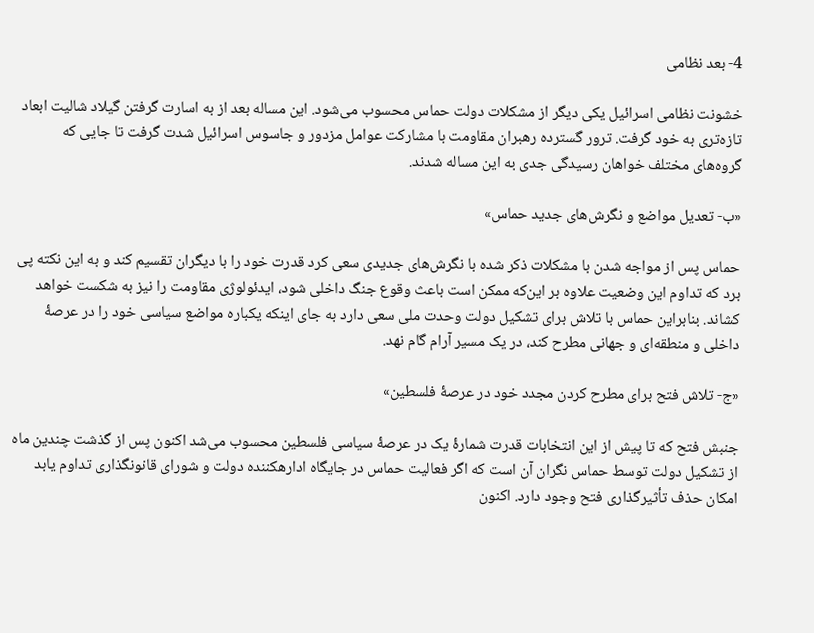4- بعد نظامی

خشونت نظامی اسرائیل یکی دیگر از مشکلات دولت حماس محسوب می‌شود. این مساله بعد از به اسارت گرفتن گیلاد شالیت ابعاد تازه‌تری به خود گرفت. ترور گسترده رهبران مقاومت با مشارکت عوامل مزدور و جاسوس اسرائیل شدت گرفت تا جایی که گروه‌های مختلف خواهان رسیدگی جدی به این مساله شدند.

«ب- تعدیل مواضع و نگرش‌های جدید حماس»

حماس پس از مواجه شدن با مشکلات ذکر شده با نگرش‌های جدیدی سعی کرد قدرت خود را با دیگران تقسیم کند و به این نکته پی برد که تداوم این وضعیت علاوه بر این‌که ممکن است باعث وقوع جنگ داخلی شود، ایدئولوژی مقاومت را نیز به شکست خواهد کشاند. بنابراین حماس با تلاش برای تشکیل دولت وحدت ملی سعی دارد به جای اینکه یکباره مواضع سیاسی خود را در عرصۀ داخلی و منطقه‌ای و جهانی مطرح کند، در یک مسیر آرام گام نهد.

«ج- تلاش فتح برای مطرح کردن مجدد خود در عرصۀ فلسطین»

جنبش فتح که تا پیش از این انتخابات قدرت شمارۀ یک در عرصۀ سیاسی فلسطین محسوب می‌شد اکنون پس از گذشت چندین ماه از تشکیل دولت توسط حماس نگران آن است که اگر فعالیت حماس در جایگاه ادارهکننده دولت و شورای قانونگذاری تداوم یابد امکان حذف تأثیرگذاری فتح وجود دارد. اکنون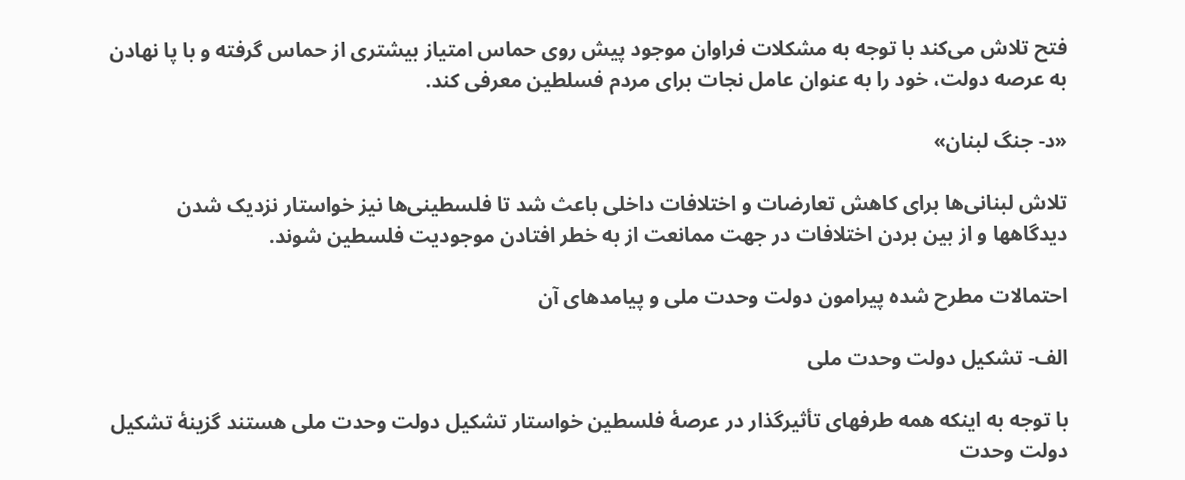فتح تلاش می‌کند با توجه به مشکلات فراوان موجود پیش روی حماس امتیاز بیشتری از حماس گرفته و با پا نهادن به عرصه دولت، خود را به عنوان عامل نجات برای مردم فسلطین معرفی کند.

«د- جنگ لبنان»

تلاش لبنانی‌ها برای کاهش تعارضات و اختلافات داخلی باعث شد تا فلسطینی‌ها نیز خواستار نزدیک شدن دیدگاهها و از بین بردن اختلافات در جهت ممانعت از به خطر افتادن موجودیت فلسطین شوند.

احتمالات مطرح شده پیرامون دولت وحدت ملی و پیامدهای آن

الف- تشکیل دولت وحدت ملی

با توجه به اینکه همه طرفهای تأثیرگذار در عرصۀ فلسطین خواستار تشکیل دولت وحدت ملی هستند گزینۀ تشکیل دولت وحدت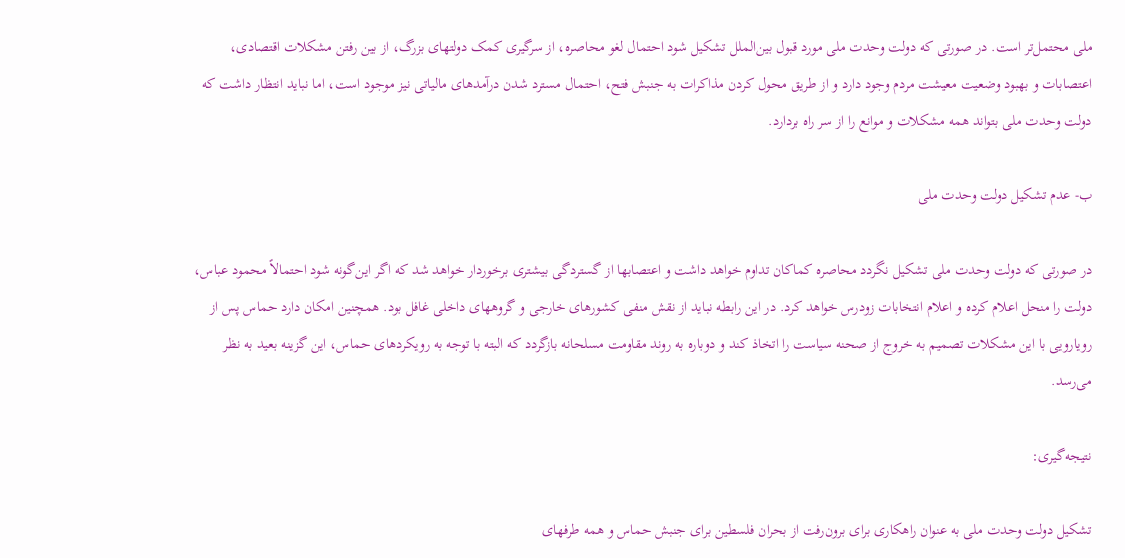ملی محتمل‌تر است. در صورتی که دولت وحدت ملی مورد قبول بین‌الملل تشکیل شود احتمال لغو محاصره، از سرگیری کمک دولتهای بزرگ، از بین رفتن مشکلات اقتصادی، اعتصابات و بهبود وضعیت معیشت مردم وجود دارد و از طریق محول کردن مذاکرات به جنبش فتح، احتمال مسترد شدن درآمدهای مالیاتی نیز موجود است، اما نباید انتظار داشت که دولت وحدت ملی بتواند همه مشکلات و موانع را از سر راه بردارد.

ب- عدم تشکیل دولت وحدت ملی

در صورتی که دولت وحدت ملی تشکیل نگردد محاصره کماکان تداوم خواهد داشت و اعتصابها از گستردگی بیشتری برخوردار خواهد شد که اگر این‌گونه شود احتمالاً محمود عباس، دولت را منحل اعلام کرده و اعلام انتخابات زودرس خواهد کرد. در این رابطه نباید از نقش منفی کشورهای خارجی و گروههای داخلی غافل بود. همچنین امکان دارد حماس پس از رویارویی با این مشکلات تصمیم به خروج از صحنه سیاست را اتخاذ کند و دوباره به روند مقاومت مسلحانه بازگردد که البته با توجه به رویکردهای حماس، این گزینه بعید به نظر می‌رسد.

نتیجه‌گیری:

تشکیل دولت وحدت ملی به عنوان راهکاری برای برون‌رفت از بحران فلسطین برای جنبش حماس و همه طرفهای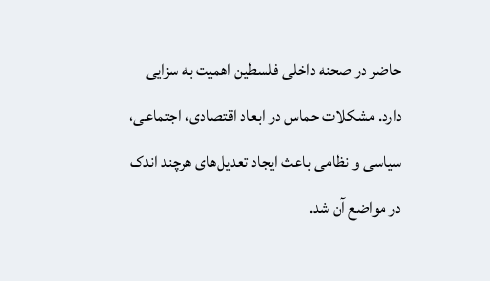حاضر در صحنه داخلی فلسطین اهمیت به سزایی دارد. مشکلات حماس در ابعاد اقتصادی، اجتماعی، سیاسی و نظامی باعث ایجاد تعدیل‌های هرچند اندک در مواضع آن شد.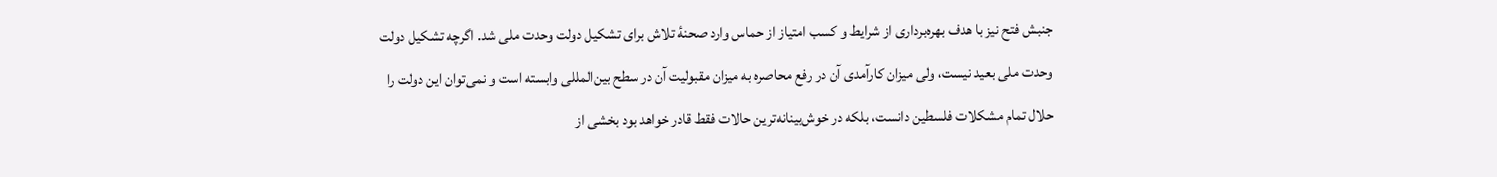جنبش فتح نیز با هدف بهره‌برداری از شرایط و کسب امتیاز از حماس وارد صحنۀ تلاش برای تشکیل دولت وحدت ملی شد. اگرچه تشکیل دولت وحدت ملی بعید نیست، ولی میزان کارآمدی آن در رفع محاصره به میزان مقبولیت آن در سطح بین‌المللی وابسته است و نمی‌توان این دولت را حلال تمام مشکلات فلسطین دانست، بلکه در خوش‌بینانه‌ترین حالات فقط قادر خواهد بود بخشی از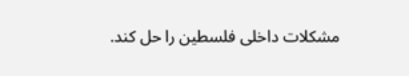مشکلات داخلی فلسطین را حل کند.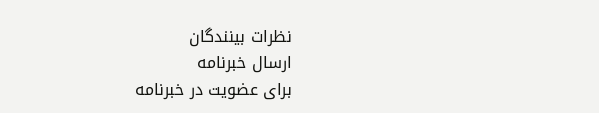نظرات بینندگان
ارسال خبرنامه
برای عضویت در خبرنامه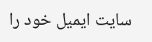سایت ایمیل خود را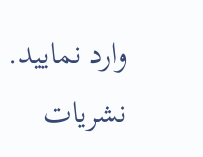وارد نمایید.
نشریات